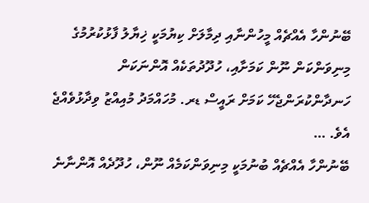ބޭނުންހާ އެއްޗެއް މީހުންނާއި ދިމާލަށް ކިޔުމަކީ ޚިޔާލު ފާޅުކުރުމުގެ މިނިވަންކަން ނޫން ކަމަށާއި، ހުދޫދުތަކެއް އޮންނަކަން ހަނދާންކުރަންޖެހޭ ކަމަށް ރައީސް ޑރ. މުހައްމަދު މުއިއްޒު ވިދާޅުވެއްޖެ އެވެ. …
ބޭނުންހާ އެއްޗެއް ބުނުމަކީ މިނިވަންކަމެއް ނޫން، ހުދޫދެއް އޮންނާނެ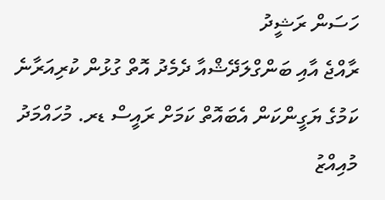ހަސަން ރަޝީދު
ރާއްޖެ އާއި ބަންގްލަދޭޝްއާ ދެމެދު އޮތް ގުޅުން ކުރިއަރާނެ ކަމުގެ ޔަގީންކަން އެބައޮތް ކަމަށް ރައީސް ޑރ. މުހައްމަދު މުއިއްޒު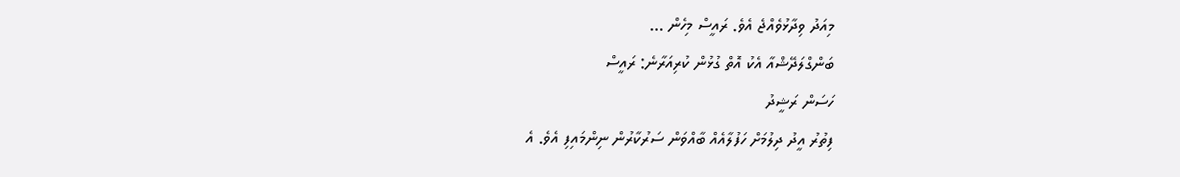މިއަދު ވިދާޅުވެއްޖެ އެވެ. ރައީސް މިހެން …
ބަންގްލަދޭޝްއާ އެކު އޮތް ގުޅުން ކުރިއަރާނެ: ރައީސް
ހަސަން ރަޝީދު
ފިތުރު އީދު ދިލުމަށް ހަފުލާއެއް ބާއްވަން ސަރުކާރުން ނިންމައިފި އެވެ. އެ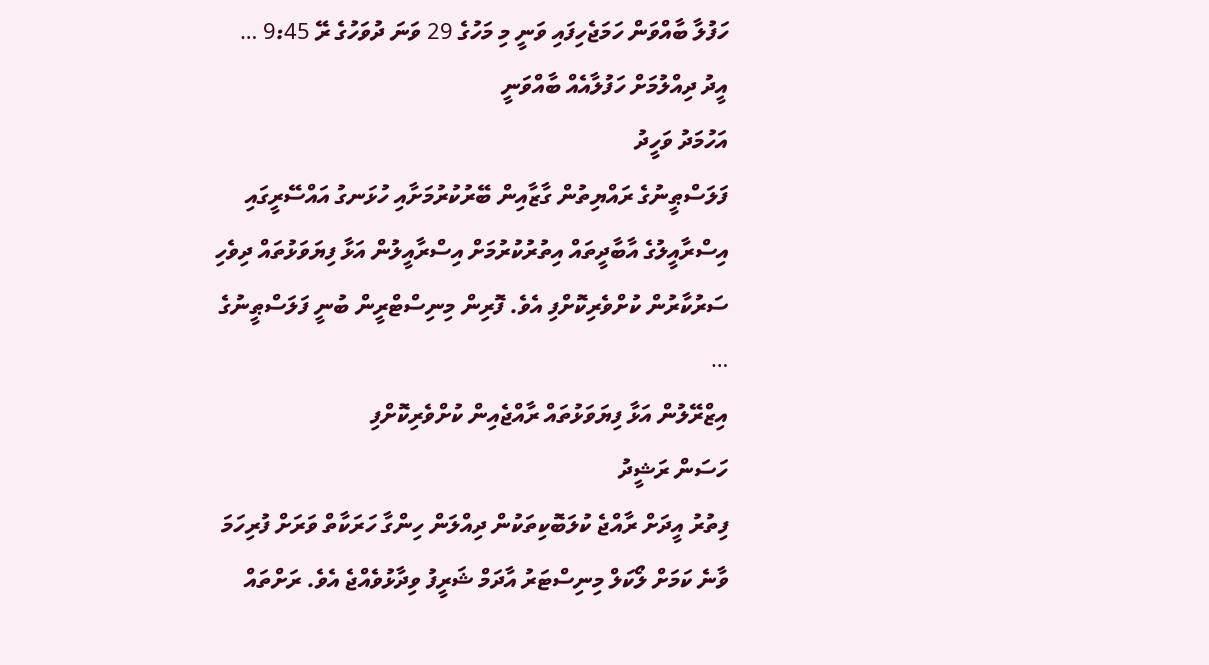ހަފުލާ ބާއްވަން ހަމަޖެހިފައި ވަނީ މި މަހުގެ 29 ވަނަ ދުވަހުގެ ރޭ 9:45 …
އީދު ދިއްލުމަށް ހަފުލާއެއް ބާއްވަނީ
އަހުމަދު ވަހީދު
ފަލަސްޠީނުގެ ރައްޔިތުން ގާޒާއިން ބޭރުކުރުމަށާއި ހުޅަނގު އައްސޭރީގައި އިސްރާއީލުގެ އާބާދީތައް އިތުރުކުރުމަށް އިސްރާއީލުން އަޅާ ފިޔަވަޅުތައް ދިވެހި ސަރުކާރުން ކުށްވެރިކޮށްފި އެވެ. ފޮރިން މިނިސްޓްރީން ބުނީ ފަލަސްޠީނުގެ …
އިޒްރޭލުން އަޅާ ފިޔަވަޅުތައް ރާއްޖެއިން ކުށްވެރިކޮށްފި
ހަސަން ރަޝީދު
ފިތުރު އީދަށް ރާއްޖެ ކުލަބޮކިތަކުން ދިއްލަން ހިންގާ ހަރަކާތް ވަރަށް ފުރިހަމަ ވާނެ ކަމަށް ލޯކަލް މިނިސްޓަރު އާދަމް ޝަރީފު ވިދާޅުވެއްޖެ އެވެ. ރަށްތައް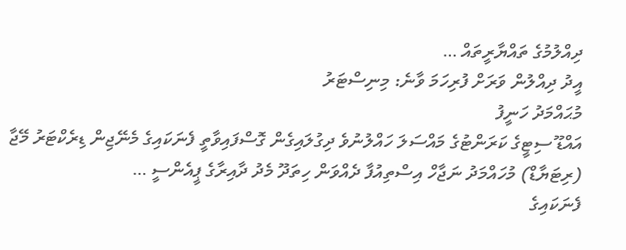ދިއްލުމުގެ ތައްޔާރީތައް …
އީދު ދިއްލުން ވަރަށް ފުރިހަމަ ވާނެ: މިނިސްޓަރު
މުޙައްމަދު ހަނީފު
އައްޑޫ ސިޓީގެ ކަރަންޓުގެ މައްސަލަ ހައްލުނުވެ ދިގުލައިގެން ގޮސްފައިވާތީ ފެނަކައިގެ މެނޭޖިން ޑިރެކްޓަރު މޭޖާ (ރިޓަޔާޑް) މުހައްމަދު ނަޖާހް އިސްތިއުފާ ދެއްވަން ހިތަދޫ މެދު ދާއިރާގެ ޕީއެންސީ …
ފެނަކައިގެ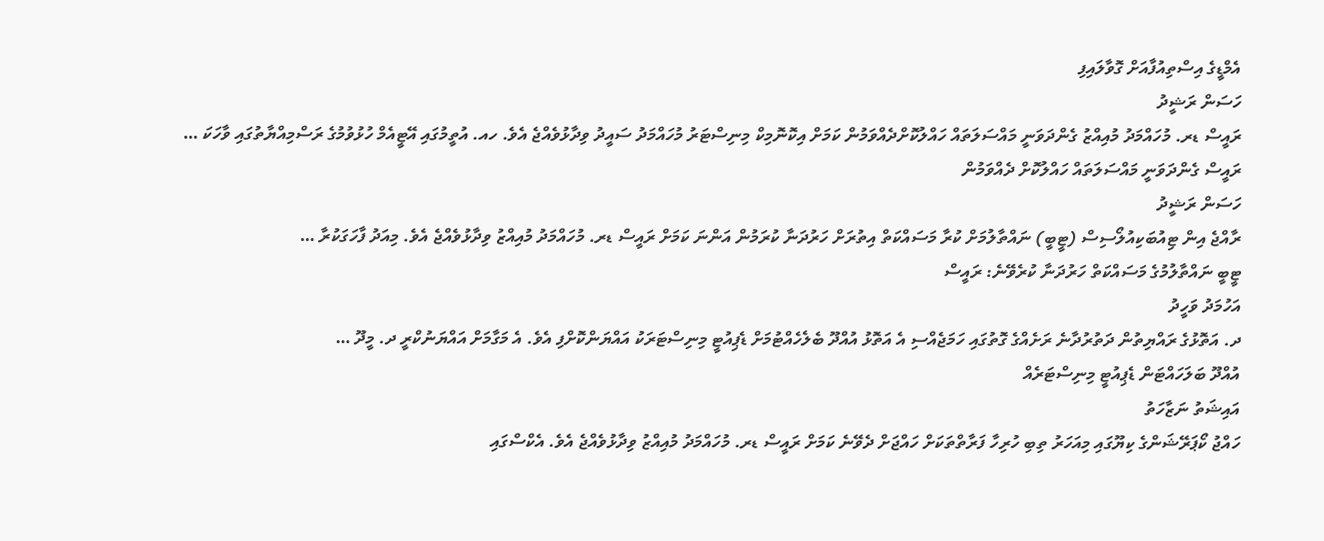އެމްޑީގެ އިސްތިއުފާއަށް ގޮވާލައިފި
ހަސަން ރަޝީދު
ރައީސް ޑރ. މުހައްމަދު މުއިއްޒު ގެންދަވަނީ މައްސަލަތައް ހައްލުކޮށްދެއްވަމުން ކަމަށް އިކޮނޮމިކް މިނިސްޓަރު މުހައްމަދު ސައީދު ވިދާޅުވެއްޖެ އެވެ. ހއ. އުތީމުގައި އޭޓީއެމް ހުޅުވުމުގެ ރަސްމިއްޔާތުގައި ވާހަކަ …
ރައީސް ގެންދަވަނީ މައްސަލަތައް ހައްލުކޮށް ދެއްވަމުން
ހަސަން ރަޝީދު
ރާއްޖެ އިން ޓިއުބަކިއުލޯސިސް (ޓީބީ) ނައްތާލުމަށް ކުރާ މަސައްކަތް އިތުރަށް ހަރުދަނާ ކުރަމުން އަންނަ ކަމަށް ރައީސް ޑރ. މުހައްމަދު މުއިއްޒު ވިދާޅުވެއްޖެ އެވެ. މިއަދު ފާހަގަކުރާ …
ޓީބީ ނައްތާލުމުގެ މަސައްކަތް ހަރުދަނާ ކުރެވޭނެ: ރައީސް
އަހުމަދު ވަހީދު
ދ. އަތޮޅުގެ ރައްޔިތުން ދަތުރުދާނެ ރަށެއްގެ ގޮތުގައި ހަމަޖެއްސި އެ އަތޮޅު އުއްދޫ ބެލެހެއްޓުމަށް ޑެޕިއުޓީ މިނިސްޓަރަކު އައްޔަންކޮށްފި އެވެ. އެ މަގާމަށް އައްޔަނުކްރީ ދ. މީދޫ …
އުއްދޫ ބަލަހައްޓަން ޑެޕިއުޓީ މިނިސްޓަރެއް
އައިޝަތު ނަޒާހަތު
ހައްޖު ކޯޕަރޭޝަންގެ ކިޔޫގައި މިއަހަރު ތިބި ހުރިހާ ފަރާތްތަކަށް ހައްޖަށް ދެވޭނެ ކަމަށް ރައީސް ޑރ. މުހައްމަދު މުއިއްޒު ވިދާޅުވެއްޖެ އެވެ. އެކްސްގައި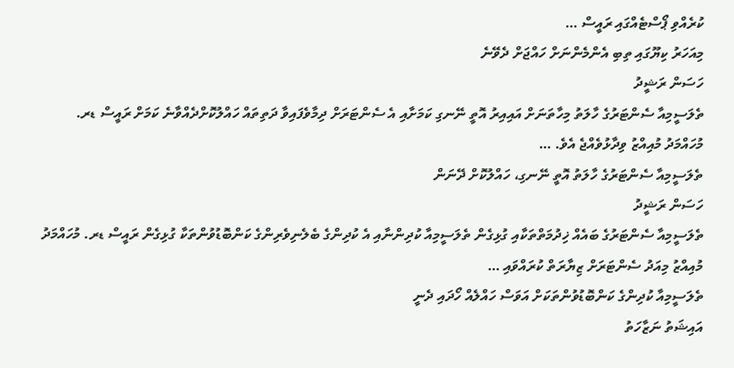ކުރެއްވި ޕޯސްޓެއްގައި ރައީސް …
މިއަހަރު ކިޔޫގައި ތިބި އެންމެންނަށް ހައްޖަށް ދެވޭނެ
ހަސަން ރަޝީދު
ތެލަސީމިއާ ސެންޓަރުގެ ހާލަތު މިހާތަނަށް އައިއިރު އޮތީ ނޭނގި ކަމަށާއި އެ ސެންޓަރަށް ދިމާވެފައިވާ ދަތިތައް ހައްލުކޮށްދެއްވާނެ ކަމަށް ރައީސް ޑރ. މުހައްމަދު މުއިއްޒު ވިދާޅުވެއްޖެ އެވެ. …
ތެލަސީމިއާ ސެންޓަރުގެ ހާލަތު އޮތީ ނޭނގި، ހައްލުކޮށް ދޭނަން
ހަސަން ރަޝީދު
ތެލަސީމިއާ ސެންޓަރުގެ ބައެއް ޚިދުމަތްތަކާއި ގުޅިގެން ތެލަސީމިއާ ކުދިންނާއި އެ ކުދިންގެ ބެލެނިވެރިންގެ ކަންބޮޑުވުންތަކާ ގުޅިގެން ރައީސް ޑރ. މުހައްމަދު މުއިއްޒު މިއަދު ސެންޓަރަށް ޒިޔާރަތް ކުރައްވައި …
ތެލަސީމިއާ ކުދިންގެ ކަންބޮޑުވުންތަކަށް އަވަސް ހައްލެއް ހޯދައި ދެނީ
އައިޝަތު ނަޒާހަތު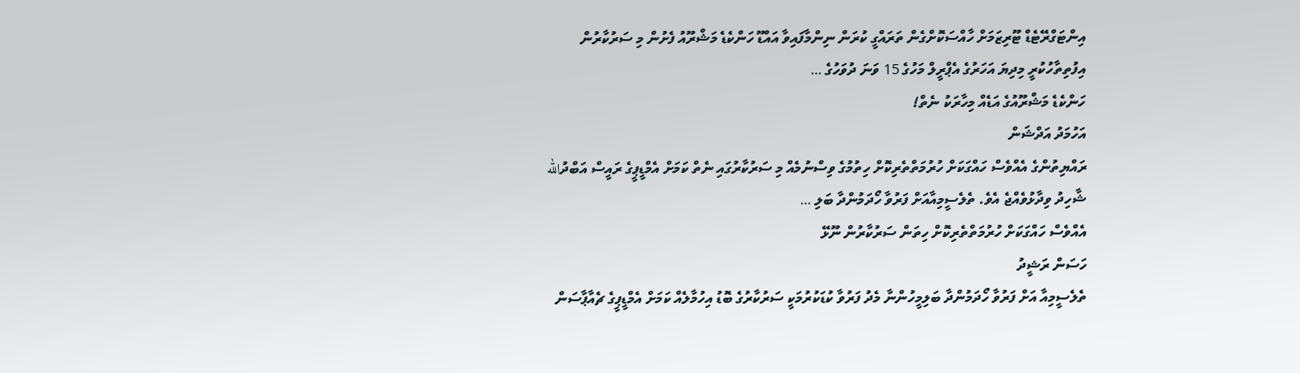އިންޓަގްރޭޓެޑް ޓޫރިޒަމަށް ހާއްސަކޮށްގެން ތަރައްގީ ކުރަން ނިންމާފައިވާ އައްޑޫ ހަންކެޑެ މަޝްރޫއު ފެށުން މި ސަރުކާރުން އިފުތިތާހުކުރީ މިދިޔަ އަހަރުގެ އެޕްރީލް މަހުގެ 15 ވަނަ ދުވަހުގެ …
ހަންކެޑެ މަޝްރޫއުގެ އަޑެއް މިހާރަކު ނެތް!
އަހުމަދު އަދްޝަން
ރައްޔިތުންގެ އެއްވެސް ހައްގަކަށް ހުރުމަތްތެރިކޮށް ހިތުމުގެ ވިސްނުމެއް މި ސަރުކާރުގައި ނެތް ކަމަށް އެމްޑީޕީގެ ރައީސް އަބްދުالله ޝާހިދު ވިދާޅުވެއްޖެ އެވެ. ތެލެސީމިއާއަށް ފަރުވާ ހޯދަމުންދާ ބަލި …
އެއްވެސް ހައްގަކަށް ހުރުމަތްތެރިކޮށް ހިތަން ސަރުކާރުން ނޫޅޭ
ހަސަން ރަޝީދު
ތެލެސީމިއާ އަށް ފަރުވާ ހޯދަމުންދާ ބަލިމީހުންނާ މެދު ފަރުވާ ކުޑަކުރުމަކީ ސަރުކާރުގެ ބޮޑު އިހުމާލެއް ކަމަށް އެމްޑީޕީގެ ޗެއާޕާސަން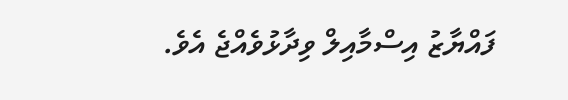ފައްޔާޒު އިސްމާއިލް ވިދާޅުވެއްޖެ އެވެ.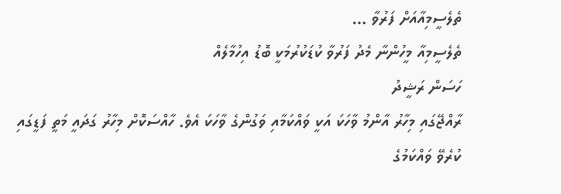ތެލެސީމިއާއަށް ފަރުވާ …
ތެލެސީމިއާ މީހުންނާ މެދު ފަރުވާ ކުޑަކުރުމަކީ ބޮޑު އިހުމާލެއް
ހަސަން ރަޝީދު
ރާއްޖޭގައި މިހާރު އާންމު ވާހަކަ އަކީ ވައްކަމާއި ވަގުންގެ ވާހަކަ އެވެ. ހާއްސަކޮށް މިހާރު ގަދައީ މަތީ ފަޑީގައި ކުރެވޭ ވައްކަމުގެ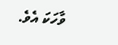ވާހަކަ އެވެ.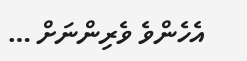އެހެންވެ ވެރިންނަށް …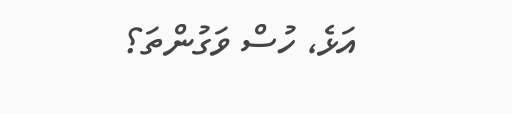އަޅެ، ހުސް ވަގުންތަ؟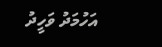އަހުމަދު ވަހީދު